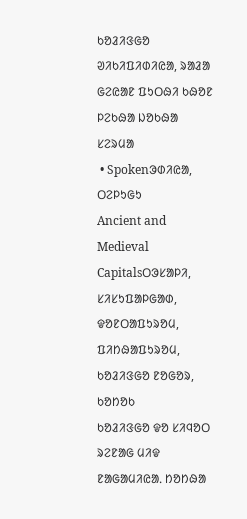ᱠᱚᱲᱤᱝᱜᱚ
ᱣᱤᱠᱤᱯᱤᱰᱤᱭᱟ, ᱨᱟᱲᱟ ᱜᱮᱭᱟᱱ ᱯᱩᱛᱷᱤ ᱠᱷᱚᱱ
ᱞᱮᱠᱷᱟ ᱡᱚᱠᱷᱟ ᱥᱮᱨᱢᱟ
 • Spokenᱳᱰᱤᱭᱟ, ᱛᱮᱞᱩᱜᱩ
Ancient and Medieval Capitalsᱛᱳᱥᱟᱞᱤ, ᱥᱤᱥᱩᱯᱟᱞᱜᱟᱰ, ᱫᱚᱱᱛᱟᱯᱩᱨᱚᱢ, ᱯᱤᱴᱷᱟᱯᱩᱨᱚᱢ, ᱠᱚᱲᱤᱝᱜᱚ ᱱᱚᱜᱚᱨ, ᱠᱚᱴᱚᱠ
ᱠᱚᱲᱤᱝᱜᱚ ᱫᱚ ᱥᱤᱧᱚᱛ ᱨᱮᱱᱟᱜ ᱢᱤᱫ ᱱᱟᱜᱟᱢᱤᱭᱟᱹ ᱴᱚᱴᱷᱟ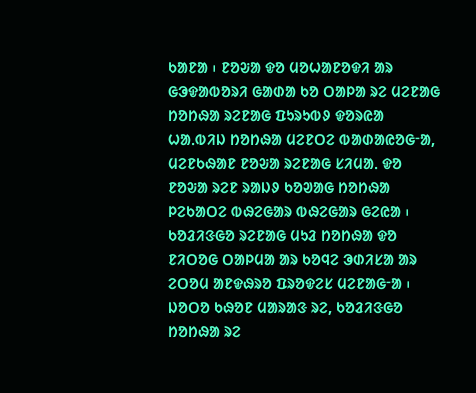ᱠᱟᱱᱟ ᱾ ᱱᱚᱶᱟ ᱫᱚ ᱢᱚᱦᱟᱱᱚᱫᱤ ᱟᱨ ᱜᱳᱫᱟᱵᱚᱨᱤ ᱜᱟᱰᱟ ᱠᱚ ᱛᱟᱞᱟ ᱨᱮ ᱢᱮᱱᱟᱜ ᱴᱚᱴᱷᱟ ᱨᱮᱱᱟᱜ ᱯᱩᱨᱩᱵᱽ ᱫᱚᱨᱭᱟ ᱦᱟᱹᱵᱤᱡ ᱴᱚᱴᱷᱟ ᱢᱮᱱᱛᱮ ᱵᱟᱰᱟᱭᱚᱜᱼᱟ, ᱢᱮᱱᱠᱷᱟᱱ ᱱᱚᱶᱟ ᱨᱮᱱᱟᱜ ᱥᱤᱢᱟᱹ ᱫᱚ ᱱᱚᱶᱟ ᱨᱮᱱ ᱨᱟᱡᱽ ᱠᱚᱣᱟᱜ ᱴᱚᱴᱷᱟ ᱞᱮᱠᱟᱛᱮ ᱵᱷᱮᱜᱟᱨ ᱵᱷᱮᱜᱟᱨ ᱜᱮᱭᱟ ᱾ ᱠᱚᱲᱤᱝᱜᱚ ᱨᱮᱱᱟᱜ ᱢᱩᱲ ᱴᱚᱴᱷᱟ ᱫᱚ ᱱᱤᱛᱚᱜ ᱛᱟᱞᱢᱟ ᱟᱨ ᱠᱚᱧᱮ ᱳᱰᱤᱥᱟ ᱟᱨ ᱮᱛᱚᱢ ᱟᱱᱫᱷᱨᱚ ᱯᱨᱚᱫᱮᱥ ᱢᱮᱱᱟᱜᱼᱟ ᱾ ᱡᱚᱛᱚ ᱠᱷᱚᱱ ᱢᱟᱨᱟᱝ ᱨᱮ, ᱠᱚᱲᱤᱝᱜᱚ ᱴᱚᱴᱷᱟ ᱨᱮ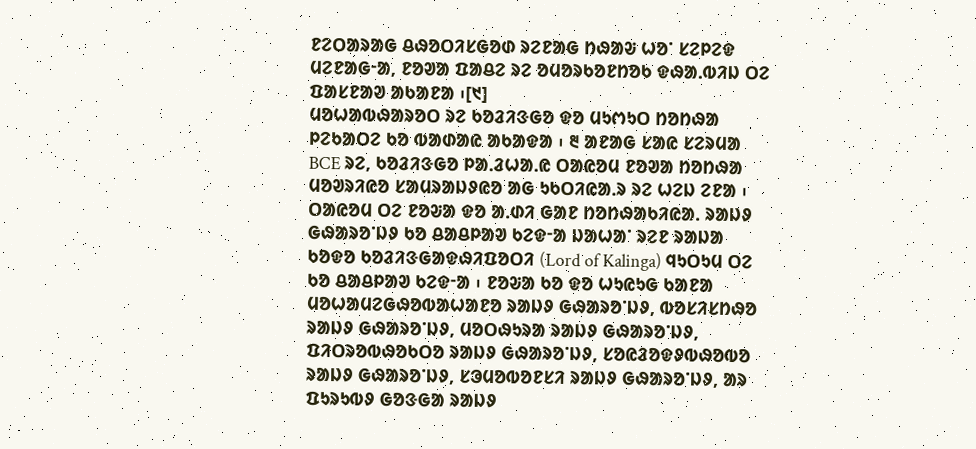ᱱᱮᱛᱟᱨᱟᱜ ᱪᱷᱚᱛᱤᱥᱜᱚᱰ ᱨᱮᱱᱟᱜ ᱴᱷᱟᱶ ᱦᱚᱸ ᱥᱮᱞᱮᱫ ᱢᱮᱱᱟᱜᱼᱟ, ᱱᱚᱣᱟ ᱯᱟᱪᱮ ᱨᱮ ᱚᱢᱚᱨᱠᱚᱱᱴᱚᱠ ᱫᱷᱟᱹᱵᱤᱡ ᱛᱮ ᱯᱟᱥᱱᱟᱣ ᱟᱠᱟᱱᱟ ᱾[᱑]
ᱢᱚᱦᱟᱵᱷᱟᱨᱚᱛ ᱨᱮ ᱠᱚᱲᱤᱝᱜᱚ ᱫᱚ ᱢᱩᱬᱩᱛ ᱴᱚᱴᱷᱟ ᱞᱮᱠᱟᱛᱮ ᱠᱚ ᱵᱟᱰᱟᱭ ᱟᱠᱟᱫᱟ ᱾ ᱓ ᱟᱱᱟᱜ ᱥᱟᱭ ᱥᱮᱨᱢᱟ BCE ᱨᱮ, ᱠᱚᱲᱤᱝᱜᱚ ᱞᱟᱹᱲᱦᱟᱹᱭ ᱛᱟᱭᱚᱢ ᱱᱚᱣᱟ ᱴᱚᱴᱷᱟ ᱢᱚᱣᱨᱤᱭᱚ ᱥᱟᱢᱨᱟᱡᱽᱭᱚ ᱟᱜ ᱩᱠᱛᱤᱭᱟᱹᱨ ᱨᱮ ᱦᱮᱡ ᱮᱱᱟ ᱾ ᱛᱟᱭᱚᱢ ᱛᱮ ᱱᱚᱶᱟ ᱫᱚ ᱟᱹᱰᱤ ᱜᱟᱱ ᱴᱚᱴᱷᱟᱠᱤᱭᱟᱹ ᱨᱟᱡᱽ ᱜᱷᱟᱨᱚᱸᱡᱽ ᱠᱚ ᱪᱟᱪᱞᱟᱣ ᱠᱮᱫᱼᱟ ᱡᱟᱦᱟᱸ ᱨᱮᱱ ᱨᱟᱡᱟ ᱠᱚᱫᱚ ᱠᱚᱲᱤᱝᱜᱟᱫᱷᱤᱯᱚᱛᱤ (Lord of Kalinga) ᱧᱩᱛᱩᱢ ᱛᱮ ᱠᱚ ᱪᱟᱪᱞᱟᱣ ᱠᱮᱫᱼᱟ ᱾ ᱱᱚᱶᱟ ᱠᱚ ᱫᱚ ᱦᱩᱭᱩᱜ ᱠᱟᱱᱟ ᱢᱚᱦᱟᱢᱮᱜᱷᱚᱵᱟᱦᱟᱱᱚ ᱨᱟᱡᱽ ᱜᱷᱟᱨᱚᱸᱡᱽ, ᱵᱚᱥᱤᱥᱴᱷᱚ ᱨᱟᱡᱽ ᱜᱷᱟᱨᱚᱸᱡᱽ, ᱢᱚᱛᱷᱩᱨᱟ ᱨᱟᱡᱽ ᱜᱷᱟᱨᱚᱸᱡᱽ, ᱯᱤᱛᱨᱚᱵᱷᱚᱠᱛᱚ ᱨᱟᱡᱽ ᱜᱷᱟᱨᱚᱸᱡᱽ, ᱥᱚᱭᱲᱚᱫᱽᱵᱷᱚᱵᱚ ᱨᱟᱡᱽ ᱜᱷᱟᱨᱚᱸᱡᱽ, ᱥᱳᱢᱚᱵᱚᱱᱥᱤ ᱨᱟᱡᱽ ᱜᱷᱟᱨᱚᱸᱡᱽ, ᱟᱨ ᱯᱩᱨᱩᱵᱽ ᱜᱚᱝᱜᱟ ᱨᱟᱡᱽ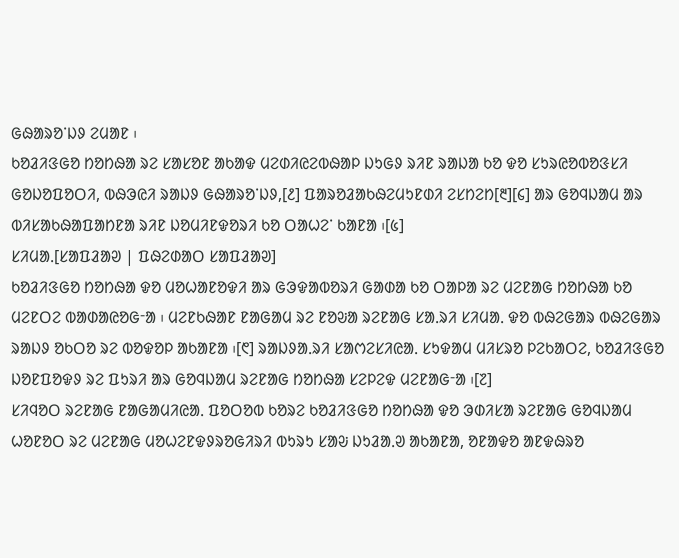ᱜᱷᱟᱨᱚᱸᱡᱽ ᱮᱢᱟᱱ ᱾
ᱠᱚᱲᱤᱝᱜᱚ ᱴᱚᱴᱷᱟ ᱨᱮ ᱥᱟᱥᱚᱱ ᱟᱠᱟᱫ ᱢᱮᱰᱤᱭᱮᱵᱷᱟᱞ ᱡᱩᱜᱽ ᱨᱤᱱ ᱨᱟᱡᱟ ᱠᱚ ᱫᱚ ᱥᱩᱨᱭᱚᱵᱚᱝᱥᱤ ᱜᱚᱡᱚᱯᱚᱛᱤ, ᱵᱷᱳᱭᱤ ᱨᱟᱡᱽ ᱜᱷᱟᱨᱚᱸᱡᱽ,[᱒] ᱯᱟᱨᱚᱲᱟᱠᱷᱮᱢᱩᱱᱰᱤ ᱮᱥᱴᱮᱴ[᱓][᱔] ᱟᱨ ᱜᱚᱧᱡᱟᱢ ᱟᱨ ᱵᱤᱥᱟᱠᱷᱟᱯᱟᱴᱱᱟ ᱨᱤᱱ ᱡᱚᱢᱤᱱᱫᱚᱨᱤ ᱠᱚ ᱛᱟᱦᱮᱸ ᱠᱟᱱᱟ ᱾[᱕]
ᱥᱤᱢᱟᱹ[ᱥᱟᱯᱲᱟᱣ | ᱯᱷᱮᱰᱟᱛ ᱥᱟᱯᱲᱟᱣ]
ᱠᱚᱲᱤᱝᱜᱚ ᱴᱚᱴᱷᱟ ᱫᱚ ᱢᱚᱦᱟᱱᱚᱫᱤ ᱟᱨ ᱜᱳᱫᱟᱵᱚᱨᱤ ᱜᱟᱰᱟ ᱠᱚ ᱛᱟᱞᱟ ᱨᱮ ᱢᱮᱱᱟᱜ ᱴᱚᱴᱷᱟ ᱠᱚ ᱢᱮᱱᱛᱮ ᱵᱟᱰᱟᱭᱚᱜᱼᱟ ᱾ ᱢᱮᱱᱠᱷᱟᱱ ᱱᱟᱜᱟᱢ ᱨᱮ ᱱᱚᱶᱟ ᱨᱮᱱᱟᱜ ᱥᱟᱹᱨᱤ ᱥᱤᱢᱟᱹ ᱫᱚ ᱵᱷᱮᱜᱟᱨ ᱵᱷᱮᱜᱟᱨ ᱨᱟᱡᱽ ᱚᱠᱛᱚ ᱨᱮ ᱵᱚᱫᱚᱞ ᱟᱠᱟᱱᱟ ᱾[᱖] ᱨᱟᱡᱽᱟᱹᱨᱤ ᱥᱟᱬᱮᱥᱤᱭᱟᱹ ᱥᱩᱫᱟᱢ ᱢᱤᱥᱨᱚ ᱞᱮᱠᱟᱛᱮ, ᱠᱚᱲᱤᱝᱜᱚ ᱡᱚᱱᱯᱚᱫᱽ ᱨᱮ ᱯᱩᱨᱤ ᱟᱨ ᱜᱚᱧᱡᱟᱢ ᱨᱮᱱᱟᱜ ᱴᱚᱴᱷᱟ ᱥᱮᱞᱮᱫ ᱢᱮᱱᱟᱜᱼᱟ ᱾[᱗]
ᱥᱤᱧᱚᱛ ᱨᱮᱱᱟᱜ ᱱᱟᱜᱟᱢᱤᱭᱟᱹ ᱯᱚᱛᱚᱵ ᱠᱚᱨᱮ ᱠᱚᱲᱤᱝᱜᱚ ᱴᱚᱴᱷᱟ ᱫᱚ ᱳᱰᱤᱥᱟ ᱨᱮᱱᱟᱜ ᱜᱚᱧᱡᱟᱢ ᱦᱚᱱᱚᱛ ᱨᱮ ᱢᱮᱱᱟᱜ ᱢᱚᱦᱮᱱᱫᱽᱨᱚᱜᱤᱨᱤ ᱵᱩᱨᱩ ᱥᱟᱶ ᱡᱩᱲᱟᱹᱣ ᱟᱠᱟᱱᱟ, ᱚᱱᱟᱫᱚ ᱟᱱᱫᱷᱨᱚ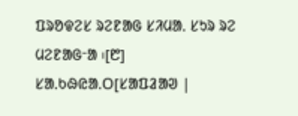ᱯᱨᱚᱫᱮᱥ ᱨᱮᱱᱟᱜ ᱥᱤᱢᱟᱹ ᱥᱩᱨ ᱨᱮ ᱢᱮᱱᱟᱜᱼᱟ ᱾[᱘]
ᱥᱟᱹᱠᱷᱭᱟᱹᱛ[ᱥᱟᱯᱲᱟᱣ |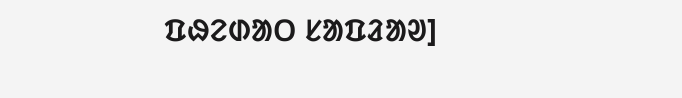ᱯᱷᱮᱰᱟᱛ ᱥᱟᱯᱲᱟᱣ]